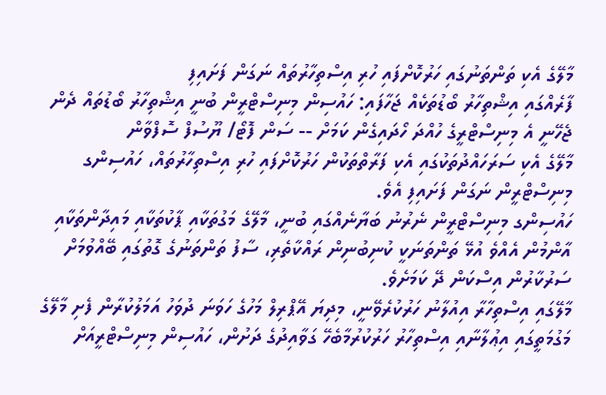މާލޭގެ އެކި ތަންތަނުގައި ހަރުކޮށްފައި ހުރި އިސްތިހާރުތައް ނަގަން ފަށައިފި
ފާރެއްގައި އިޝްތިހާރު ބޯޑުތަކެއް ޖަހާފައި: ހައުސިން މިނިސްޓްރީން ބުނީ އިޝްތިހާރު ބޯޑުތައް ދެން ޖެހޭނީ އެ މިނިސްޓްރީގެ ހުއްދަ ހޯދައިގެން ކަމަށް -- ސަން ފޮޓޯ/ ޔޫސުފް ސޮފްވާން
މާލޭގެ އެކި ސަރަހައްދުތަކުގައި އެކި ފަރާތްތަކުން ހަރުކޮށްފައި ހުރި އިސްތިހާރުތައް، ހައުސިންގ މިނިސްޓްރީން ނަގަން ފަށައިފި އެވެ.
ހައުސިންގ މިނިސްޓްރީން ނެރުނު ބަޔާނެއްގައި ބުނީ، މާލޭގެ މަގުތަކާއި ޕާކުތަކާއި މައިދާންތަކާއި އާންމުން އެއްވެ އުޅޭ ތަންތަނަކީ ކުނިބުނިން ރައްކާތެރި، ސާފު ތަންތަނުގެ ގޮތުގައި ބޭއްވުމަށް ސަރުކާރުން އިސްކަން ދޭ ކަމަށެވެ.
މާލޭގައި އިސްތިހާރާ އިއުލާނު ހަރުކުރެވޭނީ، މިދިޔަ އޭޕްރިލް މަހުގެ ހަވަނަ ދުވަހު އަމަލުކުރާން ފެށި މާލޭގެ މަގުމަތީގައި އިޢުލާނާއި އިސްތިހާރު ހަރުކުރުމާބެހޭ ގަވާއިދުގެ ދަށުން، ހައުސިން މިނިސްޓްރީއަށް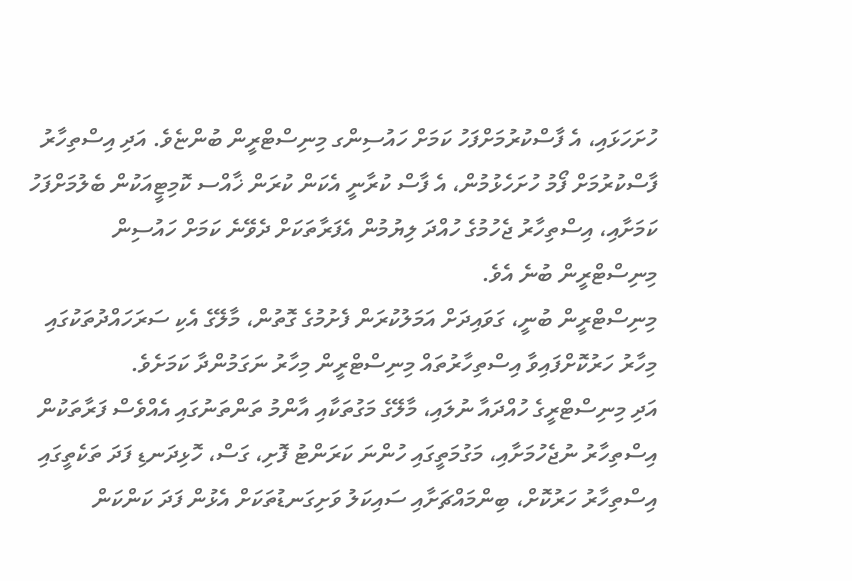ހުށަހަޅައި، އެ ފާސްކުރުމަށްފަހު ކަމަށް ހައުސިންގ މިނިސްޓްރީން ބުންޏެވެ. އަދި އިސްތިހާރު ފާސްކުރުމަށް ފޯމު ހުށަހެޅުމުން، އެ ފާސް ކުރާނީ އެކަން ކުރަން ޚާއްސ ކޮމިޓީއަކުން ބެލުމަށްފަހު ކަމަށާއި، އިސްތިހާރު ޖެހުމުގެ ހުއްދަ ލިޔުމުން އެފަރާތަކަށް ދެވޭނެ ކަމަށް ހައުސިން މިނިސްޓްރީން ބުނެ އެވެ.
މިނިސްޓްރީން ބުނީ، ގަވައިދަށް އަމަލުކުރަން ފެށުމުގެ ގޮތުން، މާލޭގެ އެކި ސަރަހައްދުތަކުގައި މިހާރު ހަރުކޮށްފައިވާ އިސްތިހާރުތައް މިނިސްޓްރީން މިހާރު ނަގަމުންދާ ކަމަށެވެ.
އަދި މިނިސްޓްރީގެ ހުއްދައާ ނުލައި، މާލޭގެ މަގުތަކާއި އާންމު ތަންތަނުގައި އެއްވެސް ފަރާތަކުން އިސްތިހާރު ނުޖެހުމަށާއި، މަގުމަތީގައި ހުންނަ ކަރަންޓު ފޮށި، ގަސް، ހޮޅިދަނޑި ފަދަ ތަކެތީގައި އިސްތިހާރު ހަރުކޮށް، ބިންމައްޗަށާއި ސައިކަލު ވަށިގަނޑުތަކަށް އެޅުން ފަދަ ކަންކަން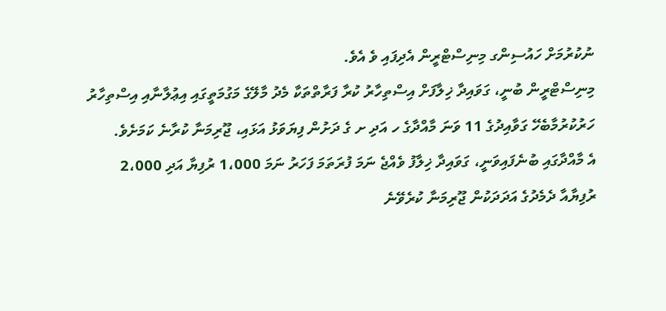ނުކުރުމަށް ހައުސިންގ މިނިސްޓްރީން އެދިފައި ވެ އެވެ.
މިނިސްޓްރީން ބުނީ، ގަވައިދާ ޚިލާފަށް އިސްތިހާރު ކުރާ ފަރާތްތަކާ މެދު މާލޭގެ މަގުމަތީގައި އިޢުލާނާއި އިސްތިހާރު ހަރުކުރުމާބެހޭ ގަވާއިދުގެ 11 ވަނަ މާއްދާގެ ހ އަދި ށ ގެ ދަށުން ފިޔަވަޅު އަޅައި، ޖޫރިމަނާ ކުރާނެ ކަމަށެވެ.
އެ މާއްދާގައި ބުނެފައިވަނީ، ގަވައިދާ ޚިލާފު ވެއްޖެ ނަމަ ފުރަތަމަ ފަހަރު ނަމަ 1،000 ރުފިޔާ އަދި 2،000 ރުފިޔާއާ ދެމެދުގެ އަދަދަކުން ޖޫރިމަނާ ކުރެވޭނެ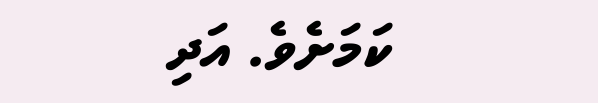ކަމަށެވެ. އަދި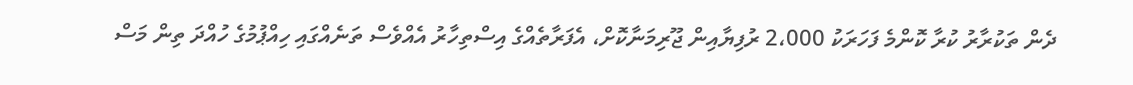ދެން ތަކުރާރު ކުރާ ކޮންމެ ފަހަރަކު 2،000 ރުފިޔާއިން ޖޫރިމަނާކޮށް، އެފަރާތެއްގެ އިސްތިހާރު އެއްވެސް ތަނެއްގައި ހިއްޕުމުގެ ހުއްދަ ތިން މަސް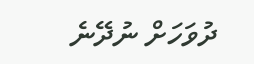ދުވަހަށް ނުދޭނެ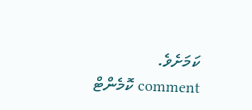ކަމަށެވެ.
comment ކޮމެންޓް